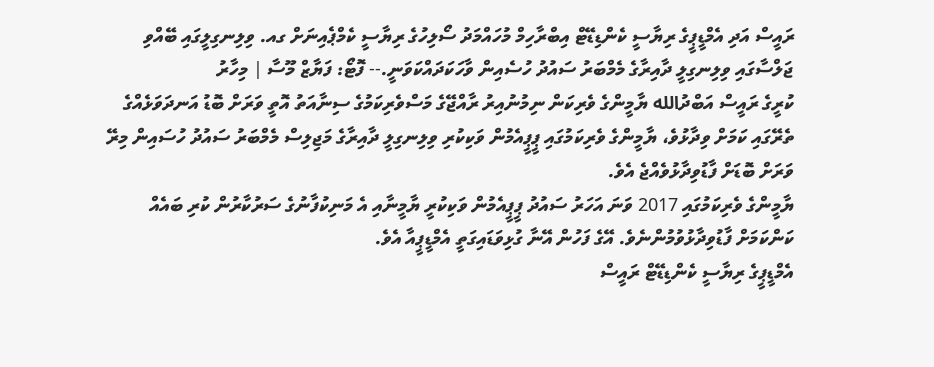ރައީސް އަދި އެމްޑީޕީގެ ރިޔާސީ ކެންޑިޑޭޓް އިބްރާހިމް މުހައްމަދު ސޯލިހުގެ ރިޔާސީ ކެމްޕެއިނަށް ގއ. ވިލިނގިލީގައި ބޭއްވި ޖަލްސާގައި ވިލިނގިލީ ދާއިރާގެ މެމްބަރު ސައުދު ހުސެއިން ވާހަކަދައްކަވަނީ.-- ފޮޓޯ: ފަޔާޒް މޫސާ | މިހާރު
ކުރީގެ ރައީސް އަބްދުالله ޔާމީންގެ ވެރިކަން ނިމުނުއިރު ރާއްޖޭގެ މަސްވެރިކަމުގެ ސިނާއަތު އޮތީ ވަރަށް ބޮޑު އަނދަވަޅެއްގެ ތެރޭގައި ކަމަށް ވިދާޅުވެ، ޔާމީންގެ ވެރިކަމުގައި ޕީޕީއެމުން ވަކިކުރި ވިލިނގިލީ ދާއިރާގެ މަޖިލިސް މެމްބަރު ސައުދު ހުސައިން މިރޭ ވަރަށް ބޮޑަށް ފާޑުވިދާޅުވެއްޖެ އެވެ.
ޔާމީންގެ ވެރިކަމުގައި 2017 ވަނަ އަހަރު ސައުދު ޕީޕީއެމުން ވަކިކުރީ ޔާމީނާއި އެ މަނިކުފާނުގެ ސަރުކާރުން ކުރި ބައެއް ކަންކަމަށް ފާޑުވިދާޅުވުމުންނެވެ. އޭގެ ފަހުން އޭނާ ގުޅިވަޑައިގަތީ އެމްޑީޕީއާ އެވެ.
އެމްޑީޕީގެ ރިޔާސީ ކެންޑިޑޭޓް ރައީސް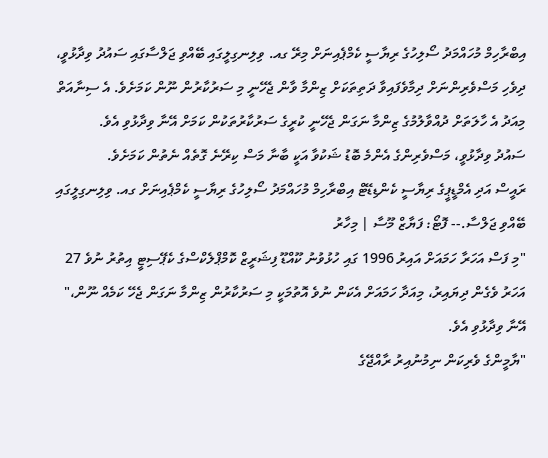އިބްރާހިމް މުހައްމަދު ސޯލިހުގެ ރިޔާސީ ކެމްޕެއިނަށް މިރޭ ގއ. ވިލިނގިލީގައި ބޭއްވި ޖަލްސާގައި ސައުދު ވިދާޅުވީ، ދިވެހި މަސްވެރިންނަށް ދިމާވެފައިވާ ދަތިތަކަށް ޒިންމާ ވާން ޖެހޭނީ މި ސަރުކާރުން ނޫން ކަމަށެވެ. އެ ސިނާއަތް މިއަދު އެ ހާލަތަށް ދުއްވާލުމުގެ ޒިންމާ ނަގަން ޖެހޭނީ ކުރީގެ ސަރުކާރުތަކުން ކަމަށް އޭނާ ވިދާޅުވި އެވެ.
ސައުދު ވިދާޅުވީ، މަސްވެރިންގެ އެންމެ ބޮޑު ޝަކުވާ އަކީ ބާނާ މަސް ކިރޭނެ ގޮތެއް ނެތުން ކަމަށެވެ.
ރައީސް އަދި އެމްޑީޕީގެ ރިޔާސީ ކެންޑިޑޭޓް އިބްރާހިމް މުހައްމަދު ސޯލިހުގެ ރިޔާސީ ކެމްޕެއިނަށް ގއ. ވިލިނގިލީގައި ބޭއްވި ޖަލްސާ.-- ފޮޓޯ: ފަޔާޒް މޫސާ | މިހާރު
"މި ފަސް އަހަރާ ހަމައަށް އައިރު 1996 ގައި ހުޅުވުނު ކޫއްޑޫ ފިޝަރީޒް ކޮމްޕްލެކްސްގެ ކެޕޭސިޓީ އިތުރު ނުވެ 27 އަހަރު ވެގެން ދިޔައިރު، މިއަދާ ހަމައަށް އެކަން ނުވެ އޮތުމަކީ މި ސަރުކާރުން ޒިންމާ ނަގަން ޖެހޭ ކަމެއް ނޫން،" އޭނާ ވިދާޅުވި އެވެ.
"ޔާމީންގެ ވެރިކަން ނިމުނުއިރު ރާއްޖޭގެ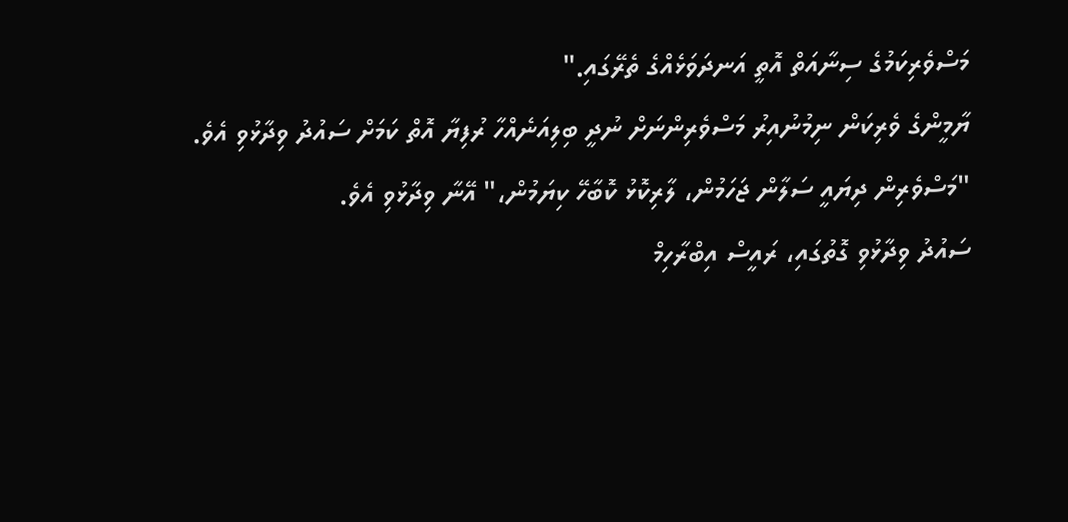މަސްވެރިކަމުގެ ސިނާއަތް އޮތީ އަނދަވަޅެއްގެ ތެރޭގައި."
ޔާމީންގެ ވެރިކަން ނިމުނުއިރު މަސްވެރިންނަށް ނުދީ ބިލިއަނެއްހާ ރުފިޔާ އޮތް ކަމަށް ސައުދު ވިދާޅުވި އެވެ.
"މަސްވެރިން ދިޔައީ ސަލާން ޖަހަމުން، ލާރިކޮޅު ކޮބާހޭ ކިޔަމުން،" އޭނާ ވިދާޅުވި އެވެ.
ސައުދު ވިދާޅުވި ގޮތުގައި، ރައީސް އިބްރާހިމް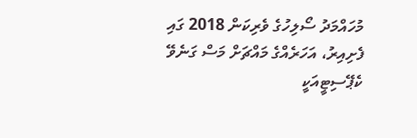މުހައްމަދު ސޯލިހުގެ ވެރިކަން 2018 ގައި ފެށިއިރު، އަހަރެއްގެ މައްޗަށް މަސް ގަނެވޭ ކެޕޭސިޓީއަކީ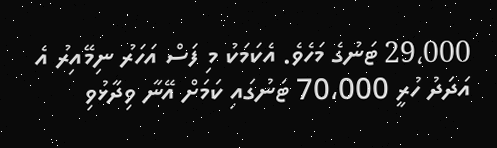29،000 ޓަނުގެ މަހެވެ. އެކަމަކު މި ފަސް އަހަރު ނިމޭއިރު އެ އަދަދު ހުރީ 70،000 ޓަނުގައި ކަމަށް އޭނާ ވިދާޅުވި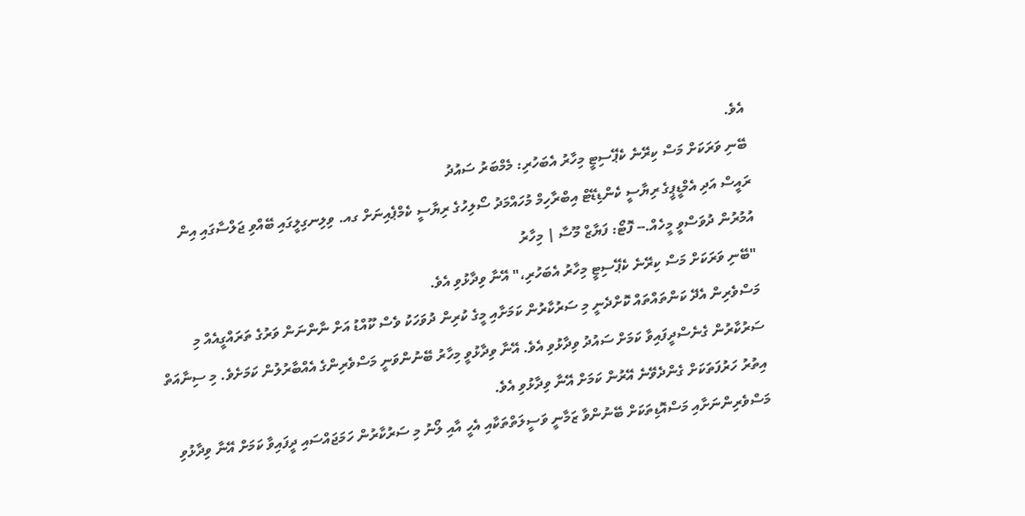އެވެ.
ބޭނި ވަރަކަށް މަސް ކިރޭނެ ކެޕޭސިޓީ މިހާރު އެބަހުރި: މެމްބަރު ސައުދު
ރައީސް އަދި އެމްޑީޕީގެ ރިޔާސީ ކެންޑިޑޭޓް އިބްރާހިމް މުހައްމަދު ސޯލިހުގެ ރިޔާސީ ކެމްޕެއިނަށް ގއ. ވިލިނގިލީގައި ބޭއްވި ޖަލްސާގައި އިން އުމުރުން ދުވަސްވީ މީހެއް.-- ފޮޓޯ: ފަޔާޒް މޫސާ | މިހާރު
"ބޭނި ވަރަކަށް މަސް ކިރޭނެ ކެޕޭސިޓީ މިހާރު އެބަހުރި،" އޭނާ ވިދާޅުވި އެވެ.
މަސްވެރިން އެދޭ ކަންތައްތައް ކޮށްދެނީ މި ސަރުކާރުން ކަމަށާއި މީގެ ކުރިން ދުވަހަކު ވެސް ކޫއްޑު އަށް ނާންނަން ވަރުގެ ތަރައްގީއެއް މި ސަރުކާރުން ގެނެސްދީފައިވާ ކަމަށް ސައުދު ވިދާޅުވި އެވެ. އޭނާ ވިދާޅުވީ މިހާރު ބޭނުންވަނީ މަސްވެރިންގެ އެއްބާރުލުން ކަމަށެވެ. މި ސިނާއަތް އިތުރު ހަރުފަތަކަށް ގެންދެވޭނެ އޭރުން ކަމަށް އޭނާ ވިދާޅުވި އެވެ.
މަސްވެރިންނަށާއި މަސްއޮޑިތަކަށް ބޭނުންވާ ޒަމާނީ ވަސީލަތްތަކާއި އެހީ އާއި ލޯނު މި ސަރުކާރުން ހަމަޖައްސައި ދީފައިވާ ކަމަށް އޭނާ ވިދާޅުވި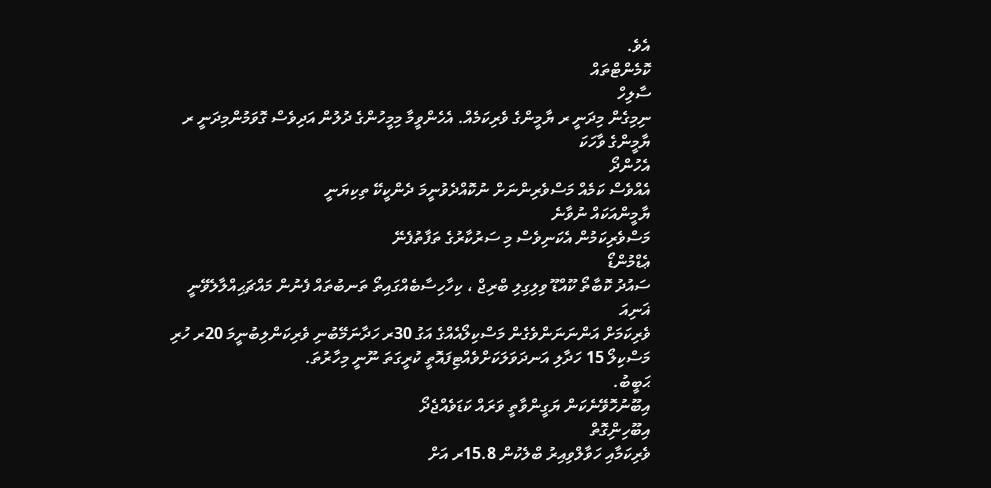އެވެ.
ކޮމެންޓްތައް
ސާލިހް
ނިމިގެން މިދަނީ ރ ޔާމީންގެ ވެރިކަމެއް. އެހެންވީމާ މިމީހުންގެ ދުލުން އަދިވެސް ގޮވަމުންމިދަނީ ރ ޔާމީންގެ ވާހަކަ
އެހުންދޯ
އެއްވެސް ކަމެއް މަސްވެރިންނަށް ނުކޮއްދެވުނީމަ ދެންކީކޭ ތިކިޔަނީ
ޔާމީންއަކައް ނުވާނެ
މަސްވެރިކަމުން އެކަނިވެސް މި ސަރުކާރުގެ ތަފާތުފެނޭ
ޢެޑްމުންޑޯ
ސައުދު ކޮބާތޯ ކޫއްޑޫ ވިލިގިލި ބްރިޖް ، ކިހާހިސާބެއްގައިތޯ ތަނބުތައް ފެނުން މައްޗަޙިއްލާލެވޭނީ
ޣަނިއަ
ވެރިކަމަށް އަންނަނަންވެގެން މަސްކިލޯއެއްގެ އަގު 30ރ ހަދާނަމޭބުނި ވެރިކަންލިބުނީމަ 20ރ ހުރި މަސްކިލޯ 15 ހަދާލި އަނދަވަލަކަށްވެއްޓިފައޮތީ ކުރީގަތަ ނޫނީ މިހާރުތަ.
ޙަބީބު.
އިބޫނުހޮވޭނެކަން ޔަގީންވާތީ ވަރައް ކަޑަވެއްޖެދޯ
އިބޫހިންިގޮތް
ވެރިކަމާއި ހަވާލްވިއިރު ބްލެކުން 15.8ރ އަށް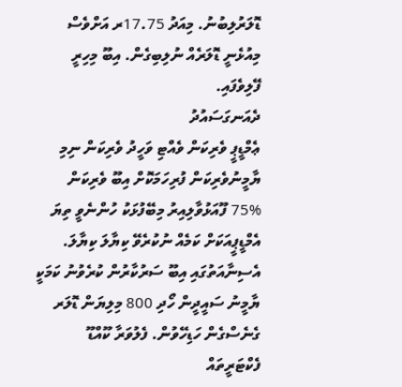ޑޮލަރުލިބުނު. މިއަދު 17.75ރ އަށްވެސް މިއުޅެނީ ޑޮލަރެއް ނުލިބިގެން. އިބޫ މިހިރީ ފޭލިވެފައި.
ދެއަނގަސައުދު
ޢެމްޑީޕީ ވެރިކަން ވެއްޓި ވަހީދު ވެރިކަން ނިމި ޔާމީނުވެރިކަން ފުރިހަމަކޮށް އިބޫ ވެރިކަން %75 ފޫއަޅުވާލިއިރު މިބޭފުޅަކު ހުންނެވީ ތިޔަ އެމްޑީޕީއަކަށް ކަމެއް ނުކުރެވޭ ކިޔާލަ ކިޔާލަ. އެސިނާއަތުގައި އިބޫ ސަރުކާރުން ކުރެވުނު ކަމަކީ ޔާމީނު ސައީދީން ހޯދި 800 މިލިޔަން ޑޮލަރ ގެނެސްގެން ހަޑިހޭވުން. ފެލުވަރާ ކޫއްޑޫ ފެކްޓަރީތައް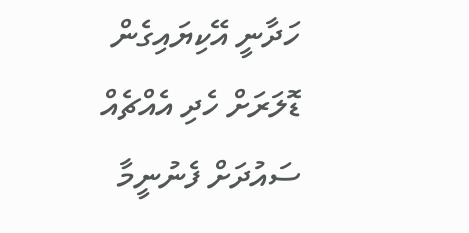ހަދާނީ އޭކިޔައިގެން ޑޮލަރަށް ހެދި އެއްޗެއް ސައުދަށް ފެނުނީމާ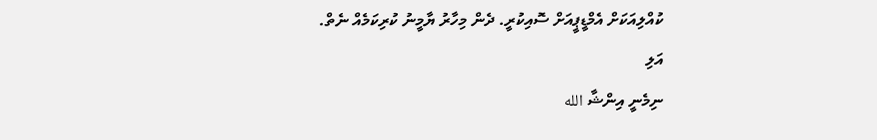ކުއްލިއަކަށް އެމްޑީޕީއަށް ސޮއިކުރީ. ދެން މިހާރު ޔާމީނު ކުރިކަމެއް ނެތް.
އަލި
ނިމެނީ އިންޝާ الله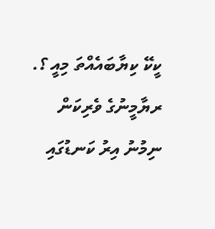ކީކޭ ކިޔާބައެއްތަ މިއީ ؟.
ރޔާމީނުގެ ވެރިކަން ނިމުނު އިރު ކަނޑުގައި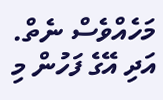މަހެއްވެސް ނެތް. އަދި އޭގެ ފަހުން މި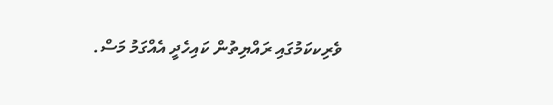ވެރިކކަމުގައި ރައްޔިތުން ކައިހެދީ އެއްގަމު މަސް.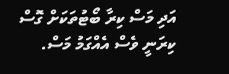އަދި މަސް ކިރާ ބޯޓުތަކަށް ގޮސް ކިރަނީ ވެސް އެއްގަމު މަސް.